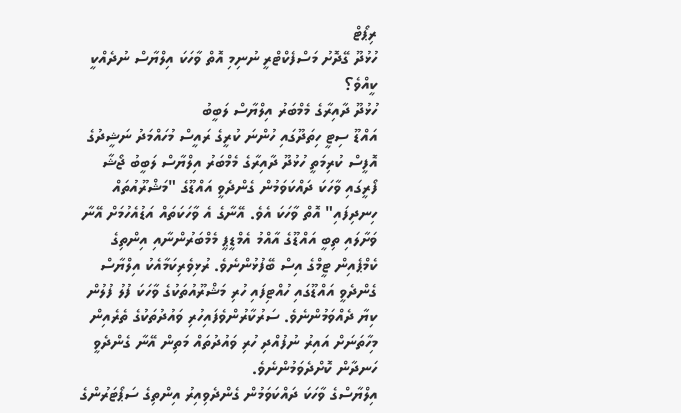ރިޕޯޓް
ހުޅުދޫ ގޭދޮށު މަސްފެކްޓްރީ ނުނިމި އޮތް ވާހަކަ އިލްޔާސް ނުދެއްކީ ކީއްވެ؟
ހުޅުދޫ ދާއިރާގެ މެމްބަރު އިލްޔާސް ލަބީބު
އައްޑޫ ސިޓީ ހިތަދޫގައި ހުންނަ ކުރީގެ ރައީސް މުހައްމަދު ނަޝީދުގެ އޮފީސް ކުރިމަތީ ހުޅުދޫ ދާއިރާގެ މެމްބަރު އިލްޔާސް ލަބީބު ޖޯޝާ ފޯރީގައި ވާހަކަ ދައްކަވަމުން ގެންދެވީ އައްޑޫގެ "މަޝްރޫއުތައް ހިނދިފައި" އޮތް ވާހަކަ އެވެ. އޭނާގެ އެ ވާހަކަތައް އަޑުއެހުމަށް އޭނާ ވަށާލައި ތިބީ އައްޑޫގެ އާއްމު އެމްޑީޕީ މެމްބަރުންނާއި އިންތިގެ ކެމްޕެއިން ޓީމްގެ އިސް ބޭފުޅުންނެވެ. ރުޅިވެރިކަމާއެކު އިލްޔާސް ގެންދެވީ އައްޑޫގައި ހުއްޓިފައި ހުރި މަޝްރޫއުތަކުގެ ވާހަކަ ފުލު ފުލުން ކިޔާ ދެއްވަމުންނެވެ. ސަރުކާރުންވެފައިހުރި ވައުދުތަކުގެ ތެރެއިން މިހާތަނަށް އައިރު ނުފުއްދި ހުރި ވައުދުތައް މަތިން އޭނާ ގެންދެވީ ހަނދާން ކޮށްދެވަމުންނެވެ.
އިލްޔާސްގެ ވާހަކަ ދައްކަވަމުން ގެންދެވިއިރު އިންތިގެ ސަޕޯޓަރުންގެ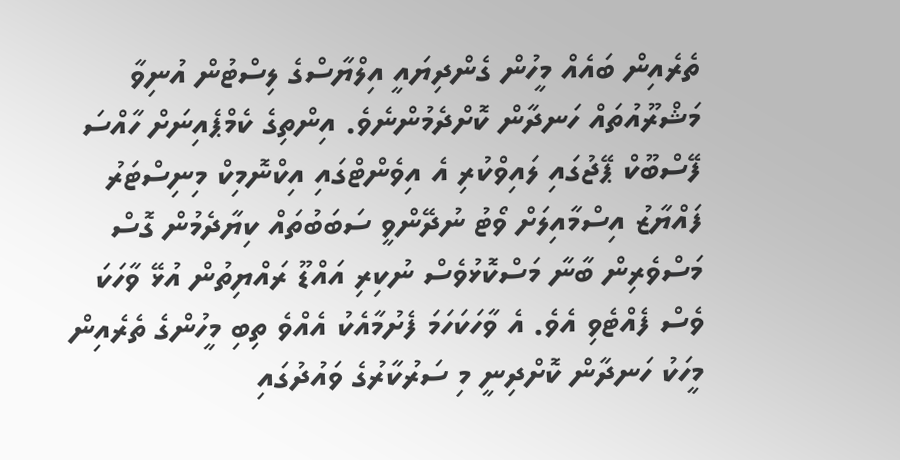ތެރެއިން ބައެއް މީހުން ގެންދިޔައީ އިލްޔާސްގެ ލިސްޓުން އުނިވާ މަޝްރޫއުތައް ހަނދާން ކޮށްދެމުންނެވެ. އިންތިގެ ކެމްޕެއިނަށް ހާއްސަ ފޭސްބޫކް ޕޭޖުގައި ލައިވްކުރި އެ އިވެންޓްގައި އިކްނޮމިކް މިނިސްޓަރު ފައްޔާޒު އިސްމާއިލަށް ވޯޓު ނުދޭންވީ ސަބަބުތައް ކިޔާދެމުން ގޮސް މަސްވެރިން ބާނާ މަސްކޮޅުވެސް ނުކިރި އައްޑޫ ރައްޔިތުން އުޅޭ ވާހަކަ ވެސް ފެއްޓެވި އެވެ. އެ ވާހަކަހަމަ ފެށުމާއެކު އެއްވެ ތިބި މީހުންގެ ތެރެއިން މީހަކު ހަނދާން ކޮށްދިނީ މި ސަރުކާރުގެ ވައުދުގައި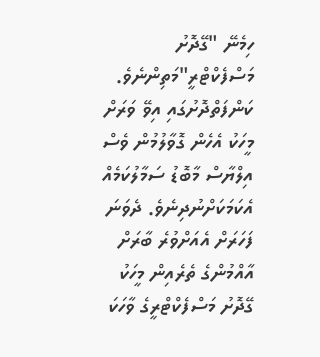ހިމެނޭ "ގޭދޮށު މަސްފެކްޓްރީ"މަތިންނެވެ. ކަންފަތްދޮށުގައި އިވޭ ވަރަށް މީހަކު އެހެން ގޮވާލުމުން ވެސް އިލްޔާސް މާބޮޑު ސަމާލުކަމެއް އެކަމަކަށްނުދިނެވެ. ދެވަނަ ފަހަރަށް އެއަށްވުރެ ބާރަށް އާއްމުންގެ ތެރެއިން މީހަކު ގޭދޮށު މަސްފެކްޓްރީގެ ވާހަކަ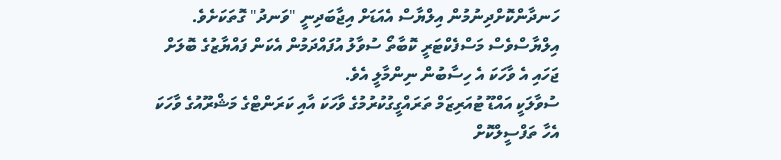ހަނދާންކޮށްދިނުމުން އިލްޔާސް އެއަޑަށް އިޖާބަދިނީ "ވަނދު" ގޮތަކަށެވެ. އިލްޔާސްވެސް މަސްފެކްޓަރީ ކޮބާތޯ ސުވާލު އުފައްދަމުން އެކަން ފައްޔާޒުގެ ބޮލަށް ޖަހައި އެ ވާހަކަ އެ ހިސާބުން ނިންމާލީ އެވެ.
ސުވާލަކީ އައްޑޫ ޓުއަރިޒަމް ތަރައްގީގުކުރުމުގެ ވާހަކަ އާއި ކަރަންޓްގެ މަޝްރޫއުގެ ވާހަކަ އެހާ ތަފްސީލްކޮށް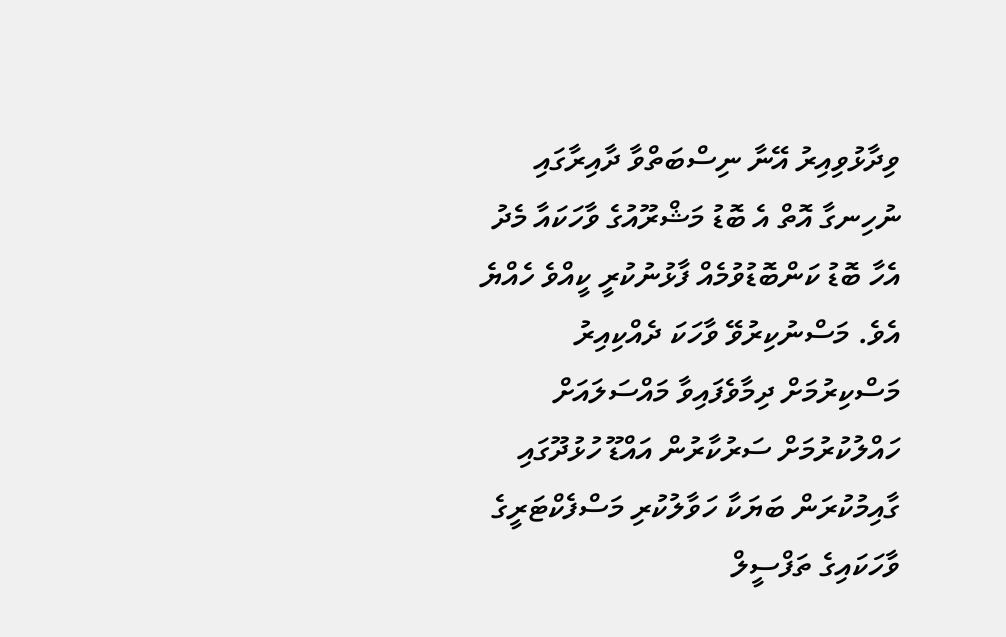ވިދާޅުވިއިރު އޭނާ ނިސްބަތްވާ ދާއިރާގައި ނުހިނގާ އޮތް އެ ބޮޑު މަޝްރޫއުގެ ވާހަކައާ މެދު އެހާ ބޮޑު ކަންބޮޑުވުމެއް ފާޅުނުކުރީ ކީއްވެ ހެއްޔެ އެވެ. މަސްނުކިރުވޭ ވާހަކަ ދެއްކިއިރު މަސްކިރުމަށް ދިމާވެފައިވާ މައްސަލައަށް ހައްލުކުރުމަށް ސަރުކާރުން އައްޑޫ ހުޅުދޫގައި ގާއިމުކުރަން ބަޔަކާ ހަވާލުކުރި މަސްފެކްޓަރީގެ ވާހަކައިގެ ތަފްސީލް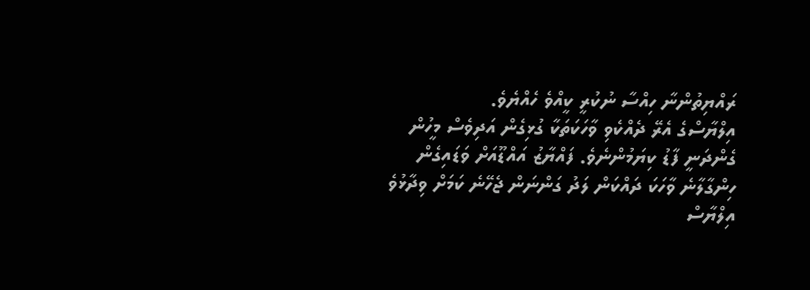ރައްޔިތުންނާ ހިއްސާ ނުކުރީ ކީއްވެ ހެއްޔެވެ.
އިލްޔާސްގެ އެރޭ ދެއްކެވި ވާހަކަތަކާ ގުޅިގެން އަދިވެސް މީހުން ގެންދަނީ ފާޑު ކިޔަމުންނެވެ. ފައްޔާޒު އައްޑޫއަށް ވަޑައިގެން ހިންގާލާނެ ވާހަކަ ދައްކަން ލަދު ގަންނަން ޖެހޭނެ ކަމަށް ވިދާޅުވެ އިލްޔާސް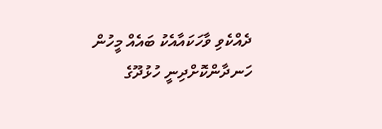ދެއްކެވި ވާހަކައާއެކު ބައެއް މީހުން ހަނދާންކޮށްދިނީ ހުޅުދޫގެ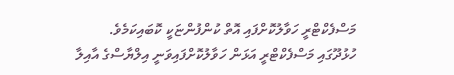މަސްފެކްޓްރީ ހަވާލުކޮށްފައި އޮތް ކުންފުންޏަކީ ކޮބައިކަމެވެ.
ހުޅުދޫގައި މަސްފެކްޓްރީ އަޅަން ހަވާލުކޮށްފައިވަނީ އިލްޔާސްގެ އާއިލާ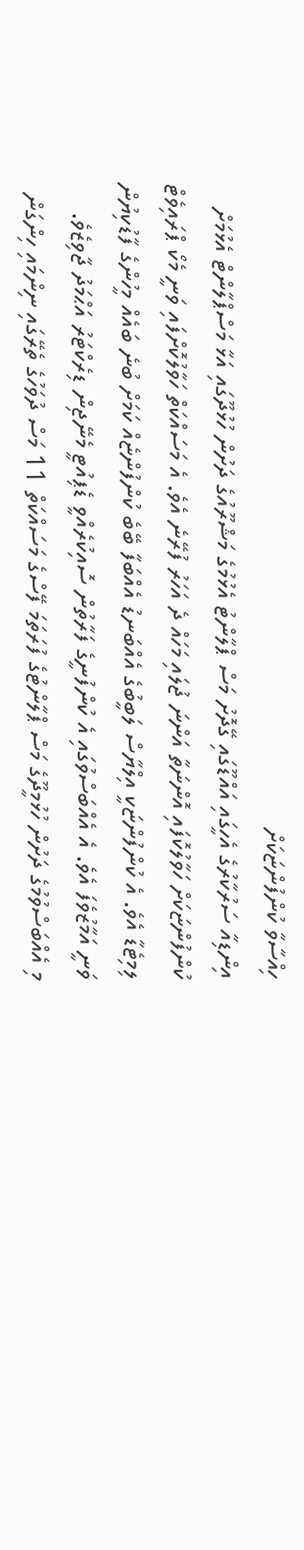ހިއްސާވާ ކުންފުންޏަކަށް
އިންޑިއާ ސަރުކާރުގެ އެހީގައި އައްޑޫގައި ގޭދޮށު މަސް ޕްލާންޓު އެޅުމުގެ މަޝްރޫއުގެ ދަށުން ހުޅުދޫގައި އަޅާ މަސްޕްލާންޓް އެޅުމަށް ކުންފުންޏަކަށް ހަވާލުކޮފައި އޮންނަތާ އަންނަ ޖުލައި މަހައް ދެ އަހަރު ފުރޭނެ އެވެ. އެ މަސައްކަތް ހަވާލުކޮށްފައި ވަނީ މެކޯ ޕްރައިވެޓް ލިމިޓެޑާ އެވެ. އެ ކުންފުންޏަކީ އިލްޔާސް ލަބީބުގެ އެއްބަނޑު އެއްބަފާ ބޭބެ ކުންފުންޏެއް ކަމަށް ބުނެ ބައެއް މީހުންގެ ފާޑުކިޔުން ވަނީ އަމާޒުވެފަ އެވެ. އެ އެއްބަސްވުގައި އެ ކުންފުނީގެ ފަރާތުން ސޮއިކުރެއްވީ ޑެޕިއުޓީ މެނޭޖިން ޑިރެކްޓަރު އަޙްމަދު ޖާވިޒެވެ.
މި އެއްބަސްވުމުގެ ދަށުން ހުޅުމީދޫގެ މަސް ޕްލާންޓުގެ ފުރަތަމަ ފޭސްގެ މަސައްކަތް 11 މަސް ދުވަހުގެ ތެރޭގައި ނިންމައި ހިންގަން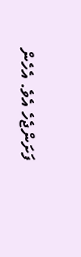ފަށަންޖެހެ އެވެ. އެހެން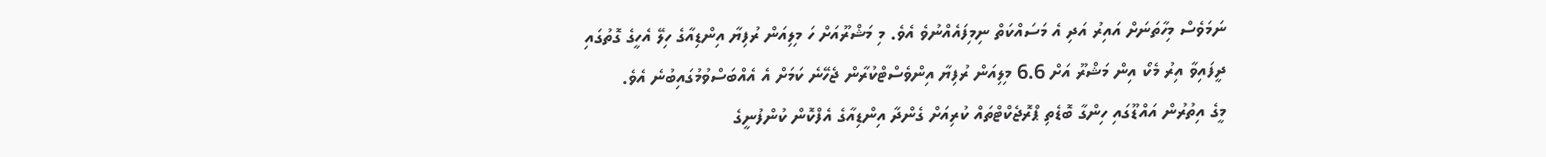ނަމަވެސް މިހާތަނަށް އައިރު އަދި އެ މަސައްކަތް ނިމިފައެއްނުވެ އެވެ. މި މަޝްރޫއަށް ހަ މިލިއަން ރުފިޔާ އިންޑިއާގެ ހިލޭ އެހީގެ ގޮތުގައި ދީފައިވާ އިރު މެކޯ އިން މަޝްރޫ އަށް 6.6 މިލިއަން ރުފިޔާ އިންވެސްޓްކުރާން ޖެހޭނެ ކަމަށް އެ އެއްބަސްވުމުގައިބުނެ އެވެ.
މީގެ އިތުރުން އައްޑޫގައި ހިންގާ ބޮޑެތި ޕްރޮޖެކްޓްތައް ކުރިއަށް ގެންދާ އިންޑިއާގެ އެފްކޮން ކުންފުނީގެ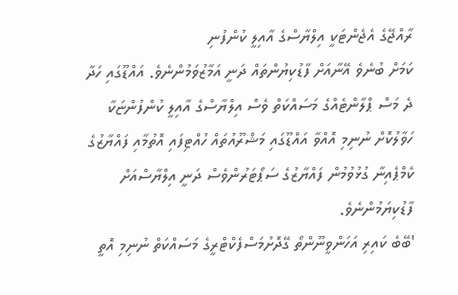ރާއްޖޭގެ އެޖެންޓަކީ އިލްޔާސްގެ އާއިލީ ކުންފުނި
ކަމަށް ބުނެވެ އޭނާއަށް ފާޑުކިޔުންތައް ދަނީ އަމާޒުވަމުންނެވެ. އައްޑޫގައި ހަދާ ދެ މަސް ޕްލާންޓެއްގެ މަސައްކަތް ވެސް އިލްޔާސްގެ އާއިލީ ކުންފުންޏަކާ ހަވާލުކޮށް ނުނިމި އޮއްވާ އައްޑޫގައި މަޝްރޫއުތައް ހުއްޓިފައި އޮތުމާއި ފައްޔާޒުގެ ކެމްޕެއިނާ ގުޅުވުމުން ފައްޔާޒުގެ ސަޕޯޓަރުންވެސް ދަނީ އިލްޔާސްއަށް ފާޑުކިޔަމުންނެވެ.
'ބޭބެ ކައިރި އަހަންވީނޫންތޯ ގޭދޮށުމަސްފެކްޓްރީގެ މަސައްކަތް ނުނިމި އޮތީ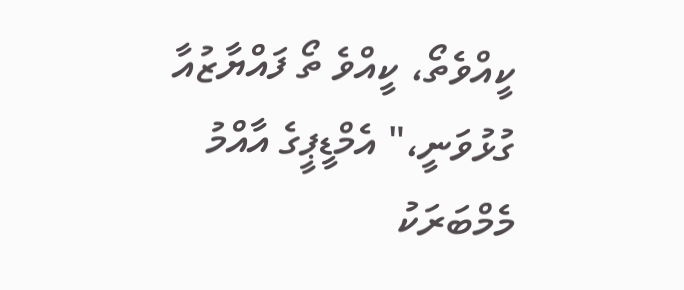ކީއްވެތޯ، ކީއްވެ ތޯ ފައްޔާޒުއާ ގުޅުވަނީ،" އެމްޑީޕީގެ އާއްމު މެމްބަރަކު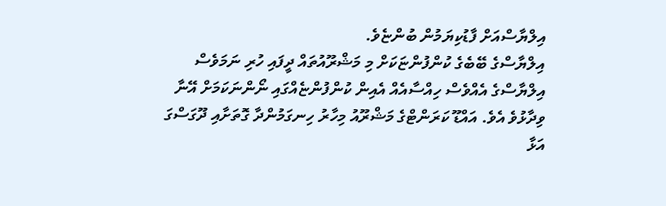އިލްޔާސްއަށް ފާޑުކިޔަމުން ބުންޏެވެ.
އިލްޔާސްގެ ބޭބެގެ ކުންފުންޏަކަށް މި މަޝްރޫއުތައް ދީފައި ހުރި ނަމަވެސް އިލްޔާސްގެ އެއްވެސް ހިއްސާއެއް އެއިން ކުންފުންޏެއްގައި ނޯންނަކަމަށް އޭނާ ވިދާޅުވެ އެވެ. އައްޑޫ ކަރަންޓްގެ މަޝްރޫއު މިހާރު ހިނގަމުންދާ ގޮތަށާއި ދޫގަސްގަ އަޅާ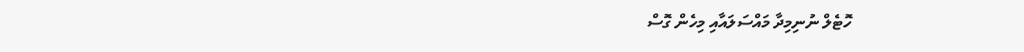ހޮޓެލް ނުނިމިދާ މައްސަލައާއި މިހެން ގޮސް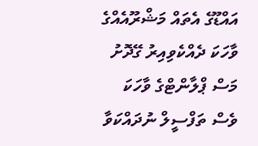އައްޑޫގެ އެތައް މަޝްރޫއެއްގެ ވާހަކަ ދެއްކެވިއިރު ގޭދޮށު މަސް ޕްލާންޓްގެ ވާހަކަ ވެސް ތަފްސީލް ނުދައްކަވާ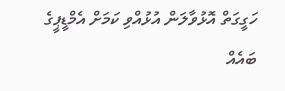ހަގީގަތް އޮޅުވާލަން އުޅުއްވި ކަމަށް އެމްޑީޕީގެ ބައެއް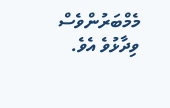މެމްބަރުންވެސް ވިދާޅުވެ އެވެ.